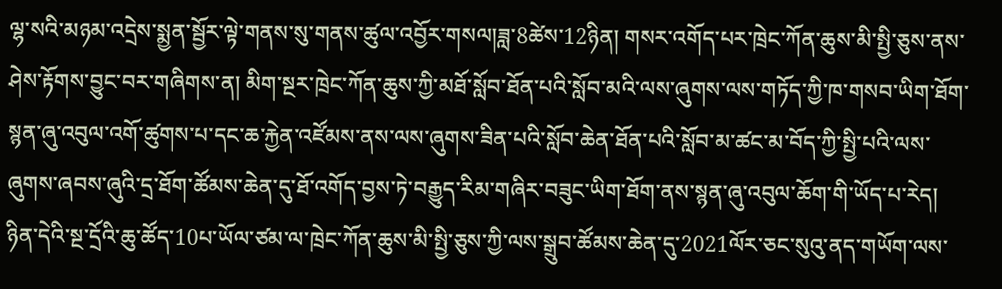ལྷ་སའི་མཉམ་འདྲེས་སྨྱན་སྦྱོར་ལྟེ་གནས་སུ་གནས་ཚུལ་འབྱོར་གསལ།ཟླ་8ཚེས་12ཉིན། གསར་འགོད་པར་ཁྲེང་ཀོན་ཆུས་མི་སྤྱི་ཅུས་ནས་ཤེས་རྟོགས་བྱུང་བར་གཞིགས་ན། མིག་སྔར་ཁྲེང་ཀོན་ཆུས་ཀྱི་མཐོ་སློབ་ཐོན་པའི་སློབ་མའི་ལས་ཞུགས་ལས་གཏོད་ཀྱི་ཁ་གསབ་ཡིག་ཐོག་སྙན་ཞུ་འབུལ་འགོ་ཚུགས་པ་དང་ཆ་རྐྱེན་འཛོམས་ནས་ལས་ཞུགས་ཟིན་པའི་སློབ་ཆེན་ཐོན་པའི་སློབ་མ་ཚང་མ་བོད་ཀྱི་སྤྱི་པའི་ལས་ཞུགས་ཞབས་ཞུའི་དྲ་ཐོག་ཚོམས་ཆེན་དུ་ཐོ་འགོད་བྱས་ཏེ་བརྒྱུད་རིམ་གཞིར་བཟུང་ཡིག་ཐོག་ནས་སྙན་ཞུ་འབུལ་ཆོག་གི་ཡོད་པ་རེད།
ཉིན་དེའི་སྔ་དྲོའི་ཆུ་ཚོད་10པ་ཡོལ་ཙམ་ལ་ཁྲེང་ཀོན་ཆུས་མི་སྤྱི་ཅུས་ཀྱི་ལས་སྒྲུབ་ཚོམས་ཆེན་དུ་2021ལོར་ཅང་སུའུ་ནད་གཡོག་ལས་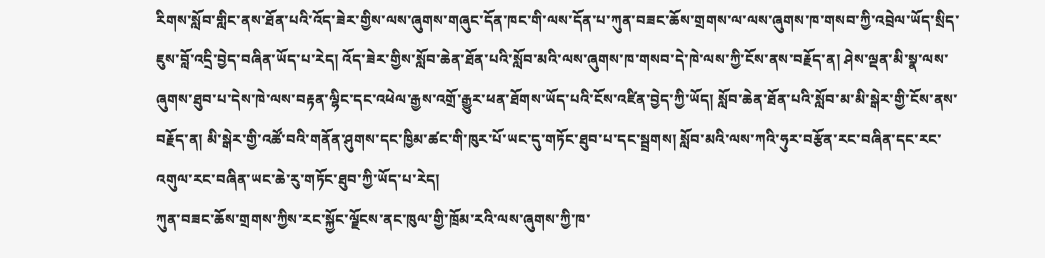རིགས་སློབ་གླིང་ནས་ཐོན་པའི་འོད་ཟེར་གྱིས་ལས་ཞུགས་གཞུང་དོན་ཁང་གི་ལས་དོན་པ་ཀུན་བཟང་ཆོས་གྲགས་ལ་ལས་ཞུགས་ཁ་གསབ་ཀྱི་འབྲེལ་ཡོད་སྲིད་ཇུས་བློ་འདྲི་བྱེད་བཞིན་ཡོད་པ་རེད། འོད་ཟེར་གྱིས་སློབ་ཆེན་ཐོན་པའི་སློབ་མའི་ལས་ཞུགས་ཁ་གསབ་དེ་ཁེ་ལས་ཀྱི་ངོས་ནས་བརྗོད་ན། ཤེས་ལྡན་མི་སྣ་ལས་ཞུགས་ཐུབ་པ་དེས་ཁེ་ལས་བརྟན་ལྷིང་དང་འཕེལ་རྒྱས་འགྲོ་རྒྱུར་ཕན་ཐོགས་ཡོད་པའི་ངོས་འཛིན་བྱེད་ཀྱི་ཡོད། སློབ་ཆེན་ཐོན་པའི་སློབ་མ་མི་སྒེར་གྱི་ངོས་ནས་བརྗོད་ན། མི་སྒེར་གྱི་འཚོ་བའི་གནོན་ཤུགས་དང་ཁྱིམ་ཚང་གི་ཁུར་པོ་ཡང་དུ་གཏོང་ཐུབ་པ་དང་སྦྲགས། སློབ་མའི་ལས་ཀའི་ཧུར་བརྩོན་རང་བཞིན་དང་རང་འགུལ་རང་བཞིན་ཡང་ཆེ་རུ་གཏོང་ཐུབ་ཀྱི་ཡོད་པ་རེད།
ཀུན་བཟང་ཆོས་གྲགས་ཀྱིས་རང་སྐྱོང་ལྗོངས་ནང་ཁུལ་གྱི་ཁྲོམ་རའི་ལས་ཞུགས་ཀྱི་ཁ་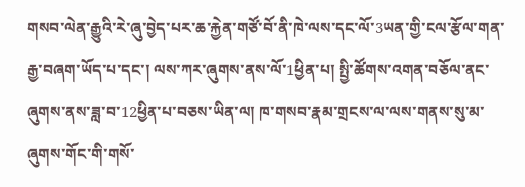གསབ་ལེན་རྒྱུའི་རེ་ཞུ་བྱེད་པར་ཆ་རྐྱེན་གཙོ་བོ་ནི་ཁེ་ལས་དང་ལོ་3ཡན་གྱི་ངལ་རྩོལ་གན་རྒྱ་བཞག་ཡོད་པ་དང་། ལས་ཀར་ཞུགས་ནས་ལོ་1ཕྱིན་པ། སྤྱི་ཚོགས་འགན་བཅོལ་ནང་ཞུགས་ནས་ཟླ་བ་12ཕྱིན་པ་བཅས་ཡིན་ལ། ཁ་གསབ་རྣམ་གྲངས་ལ་ལས་གནས་སུ་མ་ཞུགས་གོང་གི་གསོ་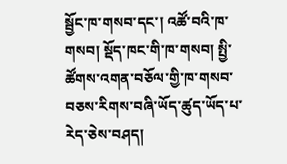སྦྱོང་ཁ་གསབ་དང་། འཚོ་བའི་ཁ་གསབ། སྡོད་ཁང་གི་ཁ་གསབ། སྤྱི་ཚོགས་འགན་བཅོལ་གྱི་ཁ་གསབ་བཅས་རིགས་བཞི་ཡོད་ཚུད་ཡོད་པ་རེད་ཅེས་བཤད།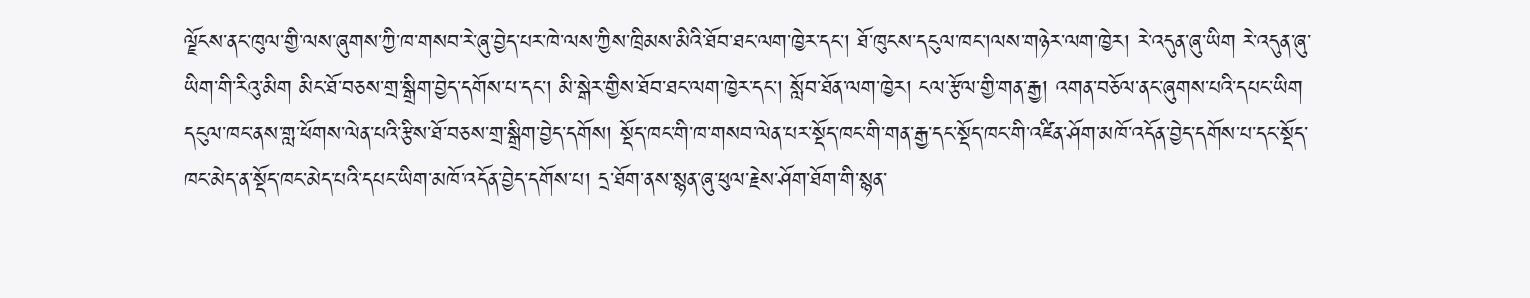ལྗོངས་ནང་ཁུལ་གྱི་ལས་ཞུགས་ཀྱི་ཁ་གསབ་རེ་ཞུ་བྱེད་པར་ཁེ་ལས་ཀྱིས་ཁྲིམས་མིའི་ཐོབ་ཐང་ལག་ཁྱེར་དང་། ཐོ་ཁུངས་དངུལ་ཁང་།ལས་གཉེར་ལག་ཁྱེར། རེ་འདུན་ཞུ་ཡིག རེ་འདུན་ཞུ་ཡིག་གི་རིའུ་མིག མིང་ཐོ་བཅས་གྲ་སྒྲིག་བྱེད་དགོས་པ་དང་། མི་སྒེར་གྱིས་ཐོབ་ཐང་ལག་ཁྱེར་དང་། སློབ་ཐོན་ལག་ཁྱེར། ངལ་རྩོལ་གྱི་གན་རྒྱ། འགན་བཅོལ་ནང་ཞུགས་པའི་དཔང་ཡིག དངུལ་ཁང་ནས་གླ་ཕོགས་ལེན་པའི་རྩིས་ཐོ་བཅས་གྲ་སྒྲིག་བྱེད་དགོས། སྡོད་ཁང་གི་ཁ་གསབ་ལེན་པར་སྡོད་ཁང་གི་གན་རྒྱ་དང་སྡོད་ཁང་གི་འཛིན་ཤོག་མཁོ་འདོན་བྱེད་དགོས་པ་དང་སྡོད་ཁང་མེད་ན་སྡོད་ཁང་མེད་པའི་དཔང་ཡིག་མཁོ་འདོན་བྱེད་དགོས་པ། དྲ་ཐོག་ནས་སྙན་ཞུ་ཕུལ་རྗེས་ཤོག་ཐོག་གི་སྙན་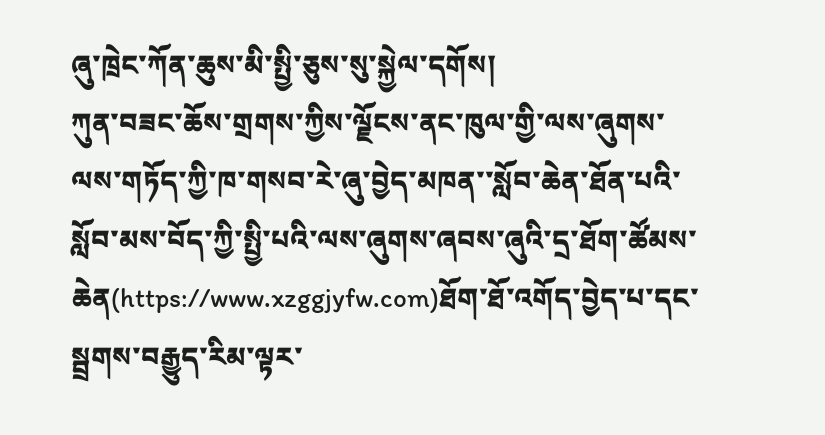ཞུ་ཁྲེང་ཀོན་ཆུས་མི་སྤྱི་ཅུས་སུ་སྐྱེལ་དགོས།
ཀུན་བཟང་ཆོས་གྲགས་ཀྱིས་ལྗོངས་ནང་ཁུལ་གྱི་ལས་ཞུགས་ལས་གཏོད་ཀྱི་ཁ་གསབ་རེ་ཞུ་བྱེད་མཁན་་སློབ་ཆེན་ཐོན་པའི་སློབ་མས་བོད་ཀྱི་སྤྱི་པའི་ལས་ཞུགས་ཞབས་ཞུའི་དྲ་ཐོག་ཚོམས་ཆེན(https://www.xzggjyfw.com)ཐོག་ཐོ་འགོད་བྱེད་པ་དང་སྦྲགས་བརྒྱུད་རིམ་ལྟར་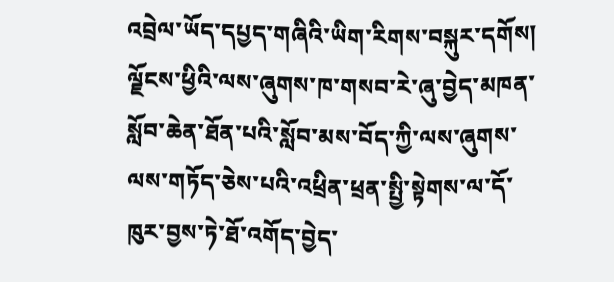འབྲེལ་ཡོད་དཔྱད་གཞིའི་ཡིག་རིགས་བསྐུར་དགོས། ལྗོངས་ཕྱིའི་ལས་ཞུགས་ཁ་གསབ་རེ་ཞུ་བྱེད་མཁན་སློབ་ཆེན་ཐོན་པའི་སློབ་མས་བོད་ཀྱི་ལས་ཞུགས་ལས་གཏོད་ཅེས་པའི་འཕྲིན་ཕྲན་སྤྱི་སྟེགས་ལ་དོ་ཁུར་བྱས་ཏེ་ཐོ་འགོད་བྱེད་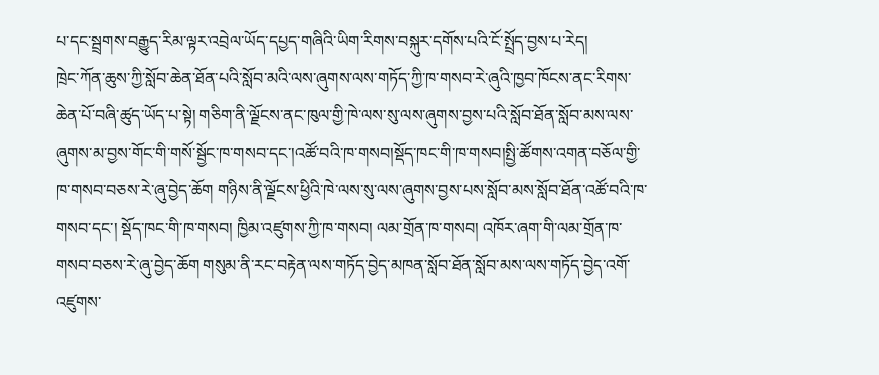པ་དང་སྦྲགས་བརྒྱུད་རིམ་ལྟར་འབྲེལ་ཡོད་དཔྱད་གཞིའི་ཡིག་རིགས་བསྐུར་དགོས་པའི་ངོ་སྤྲོད་བྱས་པ་རེད།
ཁྲེང་ཀོན་ཆུས་ཀྱི་སློབ་ཆེན་ཐོན་པའི་སློབ་མའི་ལས་ཞུགས་ལས་གཏོད་ཀྱི་ཁ་གསབ་རེ་ཞུའི་ཁྱབ་ཁོངས་ནང་རིགས་ཆེན་པོ་བཞི་ཚུད་ཡོད་པ་སྟེ། གཅིག་ནི་ལྗོངས་ནང་ཁུལ་གྱི་ཁེ་ལས་སུ་ལས་ཞུགས་བྱས་པའི་སློབ་ཐོན་སློབ་མས་ལས་ཞུགས་མ་བྱས་གོང་གི་གསོ་སྦྱོང་ཁ་གསབ་དང་།འཚོ་བའི་ཁ་གསབ།སྡོད་ཁང་གི་ཁ་གསབ།སྤྱི་ཚོགས་འགན་བཅོལ་གྱི་ཁ་གསབ་བཅས་རེ་ཞུ་བྱེད་ཆོག གཉིས་ནི་ལྗོངས་ཕྱིའི་ཁེ་ལས་སུ་ལས་ཞུགས་བྱས་པས་སློབ་མས་སློབ་ཐོན་འཚོ་བའི་ཁ་གསབ་དང་། སྡོད་ཁང་གི་ཁ་གསབ། ཁྱིམ་འཛུགས་ཀྱི་ཁ་གསབ། ལམ་གྲོན་ཁ་གསབ། འཁོར་ཞག་གི་ལམ་གྲོན་ཁ་གསབ་བཅས་རེ་ཞུ་བྱེད་ཆོག གསུམ་ནི་རང་བརྟེན་ལས་གཏོད་བྱེད་མཁན་སློབ་ཐོན་སློབ་མས་ལས་གཏོད་བྱེད་འགོ་འཛུགས་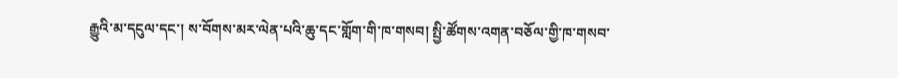རྒྱུའི་མ་དངུལ་དང་། ས་བོགས་མར་ལེན་པའི་ཆུ་དང་གློག་གི་ཁ་གསབ། སྤྱི་ཚོགས་འགན་བཅོལ་གྱི་ཁ་གསབ་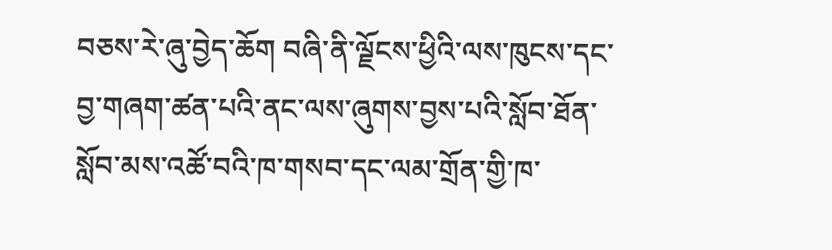བཅས་རེ་ཞུ་བྱེད་ཆོག བཞི་ནི་ལྗོངས་ཕྱིའི་ལས་ཁུངས་དང་བྱ་གཞག་ཚན་པའི་ནང་ལས་ཞུགས་བྱས་པའི་སློབ་ཐོན་སློབ་མས་འཚོ་བའི་ཁ་གསབ་དང་ལམ་གྲོན་གྱི་ཁ་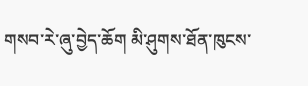གསབ་རེ་ཞུ་བྱེད་ཆོག མི་ཤུགས་ཐོན་ཁུངས་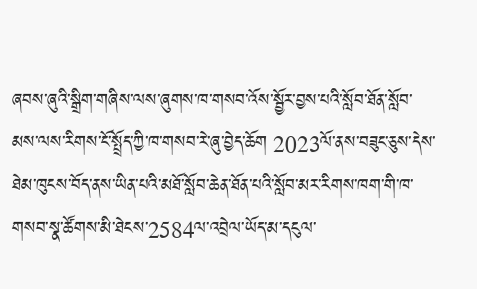ཞབས་ཞུའི་སྒྲིག་གཞིས་ལས་ཞུགས་ཁ་གསབ་འོས་སྦྱོར་བྱས་པའི་སློབ་ཐོན་སློབ་མས་ལས་རིགས་ངོ་སྤྲོད་ཀྱི་ཁ་གསབ་རེ་ཞུ་བྱེད་ཆོག 2023ལོ་ནས་བཟུང་ཅུས་དེས་ཐེམ་ཁུངས་བོད་ནས་ཡིན་པའི་མཐོ་སློབ་ཆེན་ཐོན་པའི་སློབ་མར་རིགས་ཁག་གི་ཁ་གསབ་སྣ་ཚོགས་མི་ཐེངས་2584ལ་འབྲེལ་ཡོད་མ་དངུལ་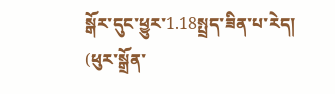སྒོར་དུང་ཕྱུར་1.18སྤྲད་ཟིན་པ་རེད།
(ཕུར་སྒྲོན་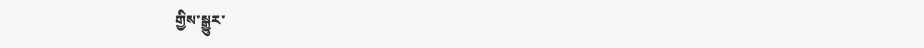གྱིས་སྒྱུར་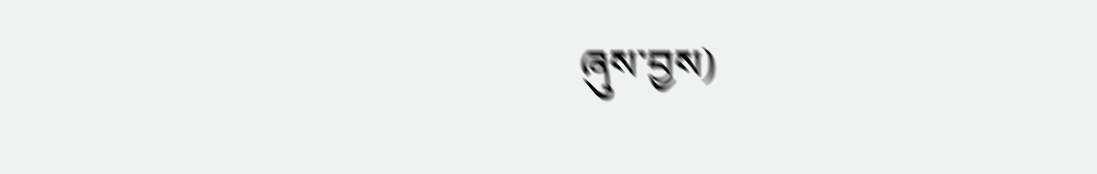ཞུས་བྱས)